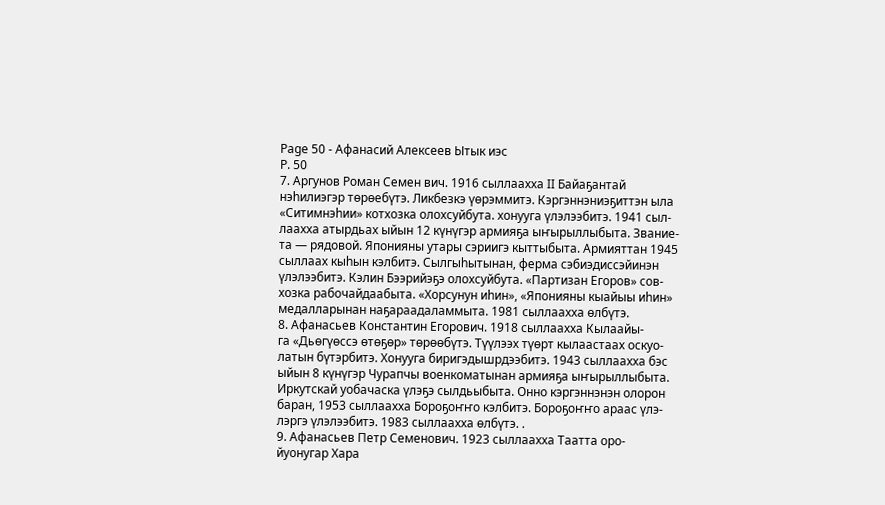Page 50 - Афанасий Алексеев Ытык иэс
P. 50
7. Аргунов Роман Семен вич. 1916 сыллаахха II Байаҕантай
нэһилиэгэр төрөебүтэ. Ликбезкэ үөрэммитэ. Кэргэннэниэҕиттэн ыла
«Ситимнэһии» котхозка олохсуйбута. хонууга үлэлээбитэ. 1941 сыл-
лаахха атырдьах ыйын 12 күнүгэр армияҕа ыҥырыллыбыта. Звание-
та — рядовой. Японияны утары сэриигэ кыттыбыта. Армияттан 1945
сыллаах кыһын кэлбитэ. Сылгыһытынан, ферма сэбиэдиссэйинэн
үлэлээбитэ. Кэлин Бээрийэҕэ олохсуйбута. «Партизан Егоров» сов-
хозка рабочайдаабыта. «Хорсунун иһин», «Японияны кыайыы иһин»
медалларынан наҕараадаламмыта. 1981 сыллаахха өлбүтэ.
8. Афанасьев Константин Егорович. 1918 сыллаахха Кылаайы-
га «Дьөгүөссэ өтөҕөр» төрөөбүтэ. Түүлээх түөрт кылаастаах оскуо-
латын бүтэрбитэ. Хонууга биригэдышрдээбитэ. 1943 сыллаахха бэс
ыйын 8 күнүгэр Чурапчы военкоматынан армияҕа ыҥырыллыбыта.
Иркутскай уобачаска үлэҕэ сылдьыбыта. Онно кэргэннэнэн олорон
баран, 1953 сыллаахха Бороҕоҥҥо кэлбитэ. Бороҕоҥҥо араас үлэ-
лэргэ үлэлээбитэ. 1983 сыллаахха өлбүтэ. .
9. Афанасьев Петр Семенович. 1923 сыллаахха Таатта оро-
йуонугар Хара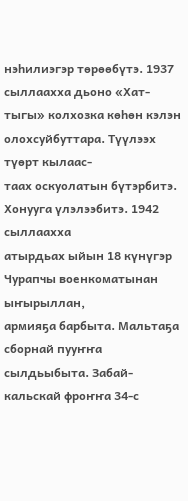нэһилиэгэр төрөөбүтэ. 1937 сыллаахха дьоно «Хат-
тыгы» колхозка көһөн кэлэн олохсуйбуттара. Түүлээх түөрт кылаас-
таах оскуолатын бүтэрбитэ. Хонууга үлэлээбитэ. 1942 сыллаахха
атырдьах ыйын 18 күнүгэр Чурапчы военкоматынан ыҥырыллан,
армияҕа барбыта. Мальтаҕа сборнай пууҥҥа сылдьыбыта. Забай-
кальскай фроҥҥа 34-с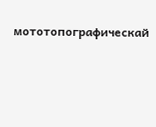мототопографическай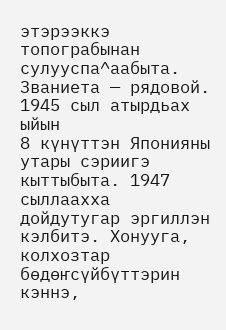этэрээккэ топограбынан
сулууспа^аабыта. Званиета — рядовой. 1945 сыл атырдьах ыйын
8 күнүттэн Японияны утары сэриигэ кыттыбыта. 1947 сыллаахха
дойдутугар эргиллэн кэлбитэ. Хонууга, колхозтар бөдөҥсүйбүттэрин
кэннэ,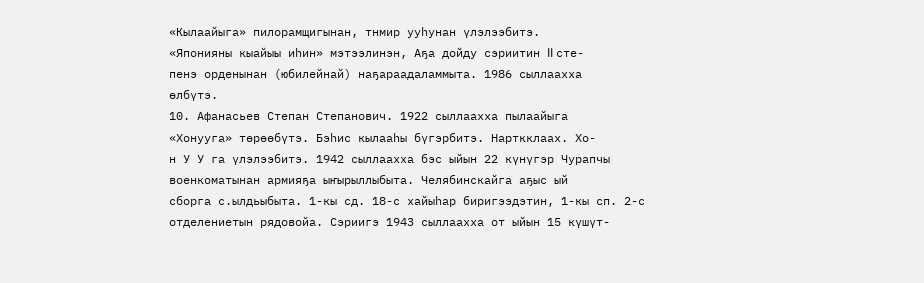«Кылаайыга» пилорамщигынан, тнмир ууһунан үлэлээбитэ.
«Японияны кыайыы иһин» мэтээлинэн, Аҕа дойду сэриитин II сте-
пенэ орденынан (юбилейнай) наҕараадаламмыта. 1986 сыллаахха
өлбүтэ.
10. Афанасьев Степан Степанович. 1922 сыллаахха пылаайыга
«Хонууга» төрөөбүтэ. Бэһис кылааһы бүгэрбитэ. Нарткклаах. Хо-
н У У га үлэлээбитэ. 1942 сыллаахха бэс ыйын 22 күнүгэр Чурапчы
военкоматынан армияҕа ыҥырыллыбыта. Челябинскайга аҕыс ый
сборга с.ылдьыбыта. 1-кы сд. 18-с хайыһар биригээдэтин, 1-кы сп. 2-с
отделениетын рядовойа. Сэриигэ 1943 сыллаахха от ыйын 15 күшүт-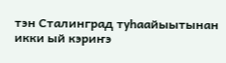тэн Сталинград туһаайыытынан икки ый кэриҥэ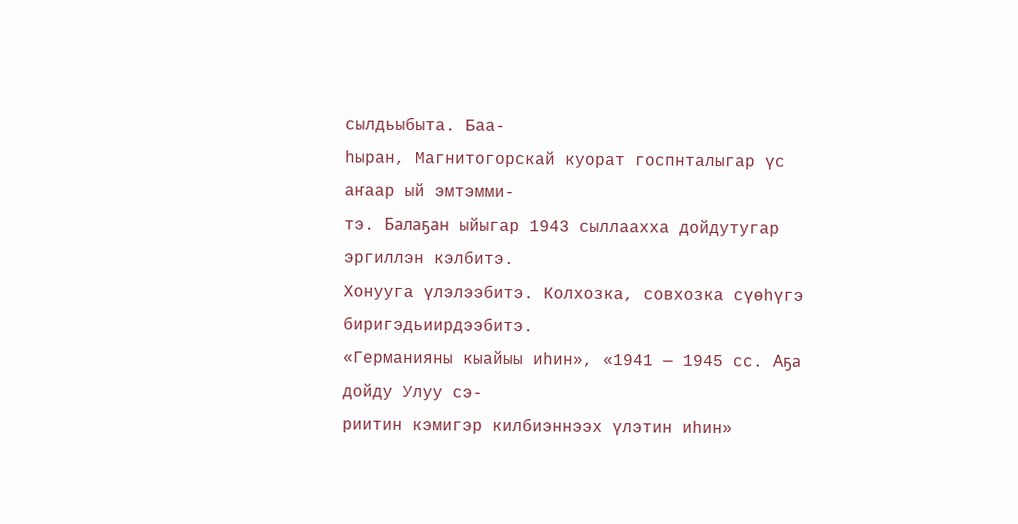сылдьыбыта. Баа-
һыран, Магнитогорскай куорат госпнталыгар үс аҥаар ый эмтэмми-
тэ. Балаҕан ыйыгар 1943 сыллаахха дойдутугар эргиллэн кэлбитэ.
Хонууга үлэлээбитэ. Колхозка, совхозка сүөһүгэ биригэдьиирдээбитэ.
«Германияны кыайыы иһин», «1941 — 1945 сс. Аҕа дойду Улуу сэ-
риитин кэмигэр килбиэннээх үлэтин иһин»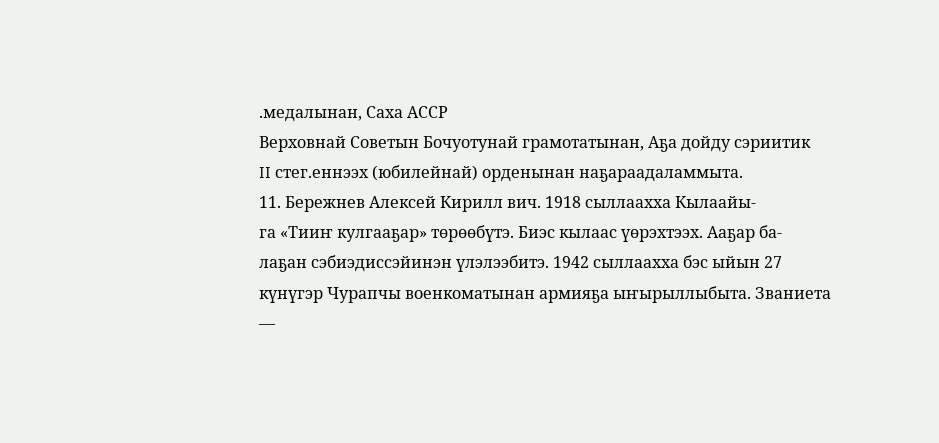.медалынан, Саха АССР
Верховнай Советын Бочуотунай грамотатынан, Аҕа дойду сэриитик
II стег.еннээх (юбилейнай) орденынан наҕараадаламмыта.
11. Бережнев Алексей Кирилл вич. 1918 сыллаахха Кылаайы-
га «Тииҥ кулгааҕар» төрөөбүтэ. Биэс кылаас үөрэхтээх. Ааҕар ба-
лаҕан сэбиэдиссэйинэн үлэлээбитэ. 1942 сыллаахха бэс ыйын 27
күнүгэр Чурапчы военкоматынан армияҕа ыҥырыллыбыта. Званиета
—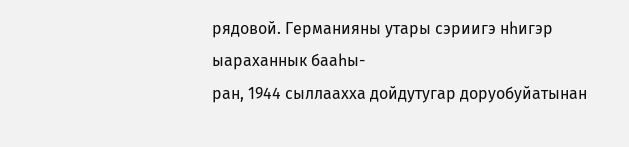рядовой. Германияны утары сэриигэ нһигэр ыараханнык бааһы-
ран, 1944 сыллаахха дойдутугар доруобуйатынан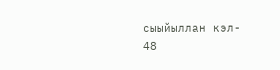сыыйыллан кэл-
48